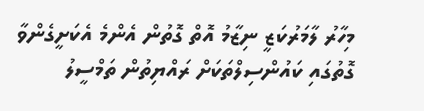މިހާރު ލާމަރުކަޒީ ނިޒާމު އޮތް ގޮތުން އެންމެ އެކަށީގެންވާ ގޮތުގައި ކައުންސިލްތަކަށް ރައްޔިތުން ތަމްސީލު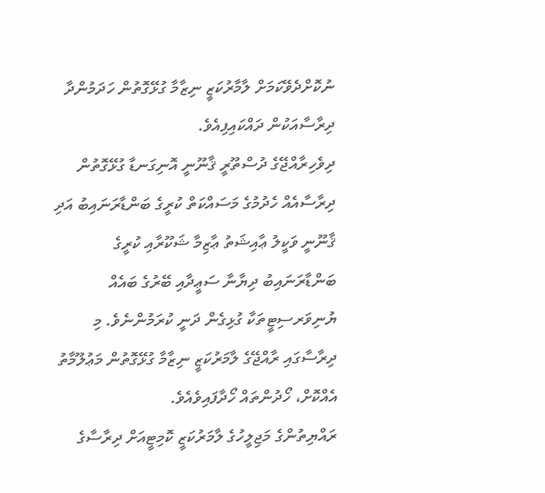ނުކޮށްދެވޭކަމަށް ލާމާރުކަޒީ ނިޒާމާ ގުޅޭގޮތުން ހަދަމުންދާ ދިރާސާއަކުން ދައްކައިފިއެވެ.
ދިވެހިރާއްޖޭގެ ދުސްތޫރީ ޤާނޫނީ އޮނިގަނޑާ ގުޅޭގޮތުން ދިރާސާއެއް ހެދުމުގެ މަސައްކަތް ކުރީގެ ބަންޑާރަނައިބު އަދި ޤާނޫނީ ވަކީލު ޢާއިޝަތު ޢާޒިމާ ޝަކޫރާއި ކުރީގެ ބަންޑާރަނައިބު ދިޔާނާ ސަޢީދާއި ބޭރުގެ ބައެއް ޔުނިވަރސިޓީތަކާ ގުޅިގެން ދަނީ ކުރަމުންނެވެ. މި ދިރާސާގައި ރާއްޖޭގެ ލާމަރުކަޒީ ނިޒާމާ ގުޅޭގޮތުން މަޢުލޫމާތު އެއްކޮށް، ހޯދުންތައް ހޯދާފައިވެއެވެ.
ރައްޔިތުންގެ މަޖިލީހުގެ ލާމަރުކަޒީ ކޮމިޓީއަށް ދިރާސާގެ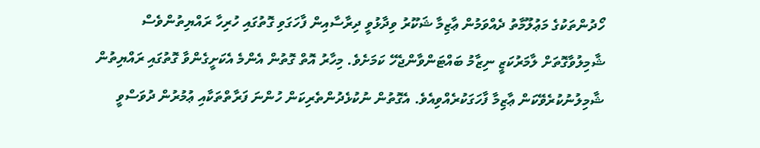ހޯދުންތަކުގެ މަޢުލޫމާތު ދެއްވަމުން ޢާޒިމާ ޝަކޫރު ވިދާޅުވީ ދިރާސާއިން ފާހަގަވި ގޮތުގައި ހުރިހާ ރައްޔިތުންވެސް ޝާމިލުވާގޮތަށް ލާމަރުކަޒީ ނިޒާމު ބައްޓަންވާންޖެހޭ ކަމަށެވެ. މިހާރު އޮތް ގޮތުން އެންމެ އެކަށީގެންވާ ގޮތުގައި ރައްޔިތުން ޝާމިލުނުކުރެވޭކަން ޢާޒިމާ ފާހަގަކުރެއްވިއެވެ. އެގޮތުން ނުކުޅެދުންތެރިކަން ހުންނަ ފަރާތްތަކާއި ޢުމުރުން ދުވަސްވީ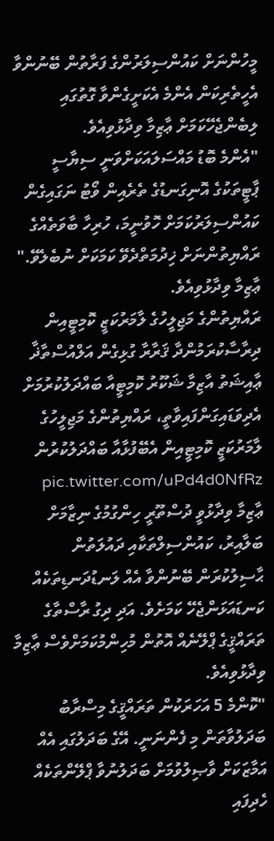މީހުންނަށް ކައުންސިލަރުންގެ ފަރާތުން ބޭނުންވާ އެހީތެރިކަން އެންމެ އެކަށީގެންވާ ގޮތުގައި ލިބެންޖެހޭކަމަށް ޢާޒިމާ ވިދާޅުވިއެވެ.
"އެންމެ ބޮޑު މައްސަލައަކަށްވަނީ ސިޔާސީ ޕާޓީތަކުގެ އޮނިގަނޑުގެ ތެރެއިން ވޯޓު ނަގައިގެން ކައުންސިލަރުކަމަށް ހޮވުނީމަ، ހުރިހާ ބާވަތެއްގެ ރައްޔިތުންނަށް ޚިދުމަތްދެވޭ ކަމަކަށް ނުބެލެވޭ." ޢާޒިމާ ވިދާޅުވިއެވެ.
ރައްޔިތުންގެ މަޖިލީހުގެ ލާމަރުކަޒީ ކޮމިޓީއިން ދިރާސާކުރަމުންދާ ޤަރާރާ ގުޅިގެން އަލްއުސްތާޛާ ޢާއިޝަތު އާޒިމާ ޝަކޫރު ކޮމިޓީއާ ބައްދަލުކުރުމަށް އެދިވަޑައިގަންފައިވާތީ، ރައްޔިތުންގެ މަޖިލީހުގެ ލާމަރުކަޒީ ކޮމިޓީއިން އެބޭފުޅާއާ ބައްދަލުކުރުން pic.twitter.com/uPd4d0NfRz
ޢާޒިމާ ވިދާޅުވީ ދުސްތޫރީ ހިންގުމުގެ ނިޒާމަށް ބަލާއިރު، ކައުންސިލްތަކާއި ދައުލަތުން ޙާސިލުކުރަން ބޭނުންވާ އެއް ލަނޑުދަނޑިތަކެއް ކަނޑައަޅަންޖެހޭ ކަމަށެވެ. އަދި ދިގު ރާސްތާގެ ތަރައްޤީގެ ޕްލޭނެއް އޮތުން މުހިންމުކަމަށްވެސް ޢާޒިމާ ވިދާޅުވިއެވެ.
"ކޮންމެ 5 އަހަރަކުން ތަރައްޤީގެ މިސްރާބު ބަދަލުވާތަން މި ފެންނަނީ. އޭގެ ބަދަލުގައި އެއް އަމާޒަކަށް ވާޞިލުވުމަށް ބަދަލުނުވާ ޕްލޭންތަކެއް ހެދިފައި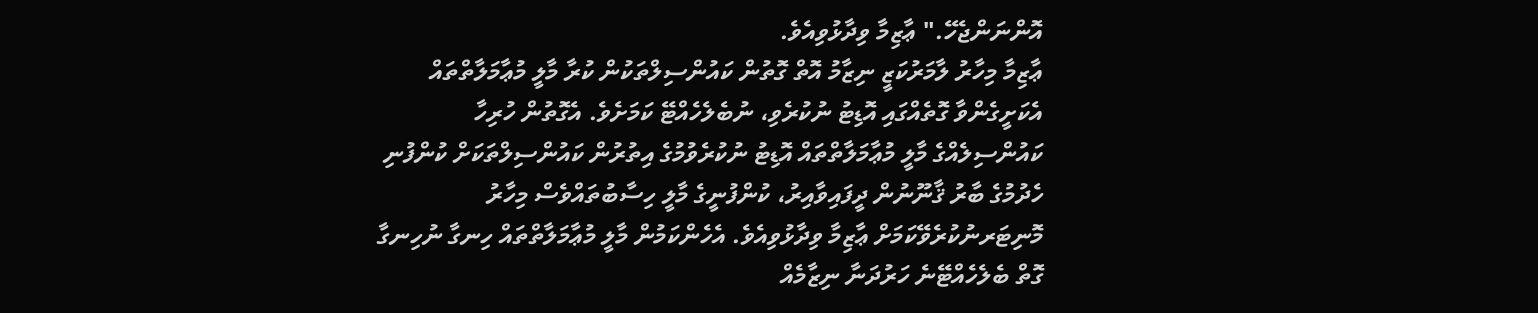އޮންނަންޖެހޭ." ޢާޒިމާ ވިދާޅުވިއެވެ.
ޢާޒިމާ މިހާރު ލާމަރުކަޒީ ނިޒާމު އޮތް ގޮތުން ކައުންސިލްތަކުން ކުރާ މާލީ މުޢާމަލާތްތައް އެކަށީގެންވާ ގޮތެއްގައި އޮޑިޓު ނުކުރެވި، ނުބެލެހެއްޓޭ ކަމަށެވެ. އެގޮތުން ހުރިހާ ކައުންސިލެއްގެ މާލީ މުޢާމަލާތްތައް އޮޑިޓު ނުކުރެވުމުގެ އިތުރުން ކައުންސިލްތަކަށް ކުންފުނި ހެދުމުގެ ބާރު ޤާނޫނުން ދީފައިވާއިރު، ކުންފުނީގެ މާލީ ހިސާބުތައްވެސް މިހާރު މޮނިޓަރނުކުރެވޭކަމަށް ޢާޒިމާ ވިދާޅުވިއެވެ. އެހެންކަމުން މާލީ މުޢާމަލާތްތައް ހިނގާ ނުހިނގާ ގޮތް ބެލެހެއްޓޭނެ ހަރުދަނާ ނިޒާމެއް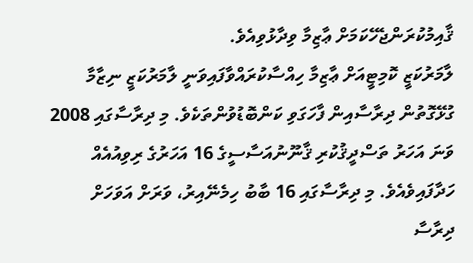ޤާއިމުކުރަންޖެހޭކަމަށް ޢާޒިމާ ވިދާޅުވިއެވެ.
ލާމަރުކަޒީ ކޮމިޓީއަށް ޢާޒިމާ ހިއްސާކުރައްވާފައިވަނީ ލާމަރުކަޒީ ނިޒާމާ ގުޅޭގޮތުން ދިރާސާއިން ފާހަގަވި ކަންބޮޑުވުންތަކެވެ. މި ދިރާސާގައި 2008 ވަނަ އަހަރު ތަސްދީޤުކުރި ޤާނޫނުއަސާސީގެ 16 އަހަރުގެ ރިވިއުއެއް ހަދާފައިވެއެވެ. މި ދިރާސާގައި 16 ބާބު ހިމެނޭއިރު، ވަރަށް އަވަހަށް ދިރާސާ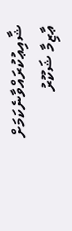ޝާއިޢުކުރައްވާނެކަމަށް ޢާޒިމާ ޝަކޫރު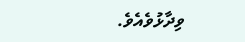ވިދާޅުވެއެވެ.